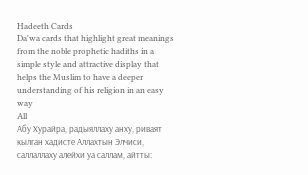Hadeeth Cards
Da'wa cards that highlight great meanings from the noble prophetic hadiths in a simple style and attractive display that helps the Muslim to have a deeper understanding of his religion in an easy way
All
Абу Хурайра, радыяллаху анху, риваят кылган хадисте Аллахтын Элчиси, саллаллаху алейхи уа саллам, айтты: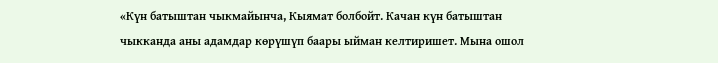«Күн батыштан чыкмайынча, Кыямат болбойт. Качан күн батыштан чыкканда аны адамдар көрүшүп баары ыйман келтиришет. Мына ошол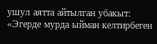ушул аятта айтылган убакыт: «Эгерде мурда ыйман келтирбеген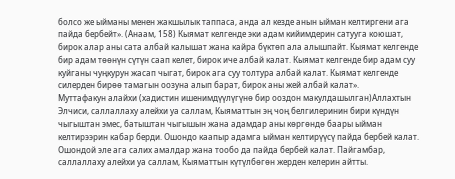болсо же ыйманы менен жакшылык таппаса, анда ал кезде анын ыйман келтиргени ага пайда бербейт». (Анаам, 158) Кыямат келгенде эки адам кийимдерин сатууга коюшат, бирок алар аны сата албай калышат жана кайра бүктөп ала алышпайт. Кыямат келгенде бир адам төөнүн сүтүн саап келет, бирок иче албай калат. Кыямат келгенде бир адам суу куйганы чуңкурун жасап чыгат, бирок ага суу толтура албай калат. Кыямат келгенде силерден бирөө тамагын оозуна алып барат, бирок аны жей албай калат».
Муттафакун алайхи (хадистин ишенимдүүлүгүнө бир ооздон макулдашылган)Аллахтын Элчиси, саллаллаху алейхи уа саллам, Кыяматтын эң чоң белгилеринин бири күндүн чыгыштан эмес, батыштан чыгышын жана адамдар аны көргөндө баары ыйман келтирээрин кабар берди. Ошондо каапыр адамга ыйман келтирүүсү пайда бербей калат. Ошондой эле ага салих амалдар жана тообо да пайда бербей калат. Пайгамбар, саллаллаху алейхи уа саллам, Кыяматтын күтүлбөгөн жерден келерин айтты.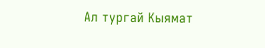Ал тургай Кыямат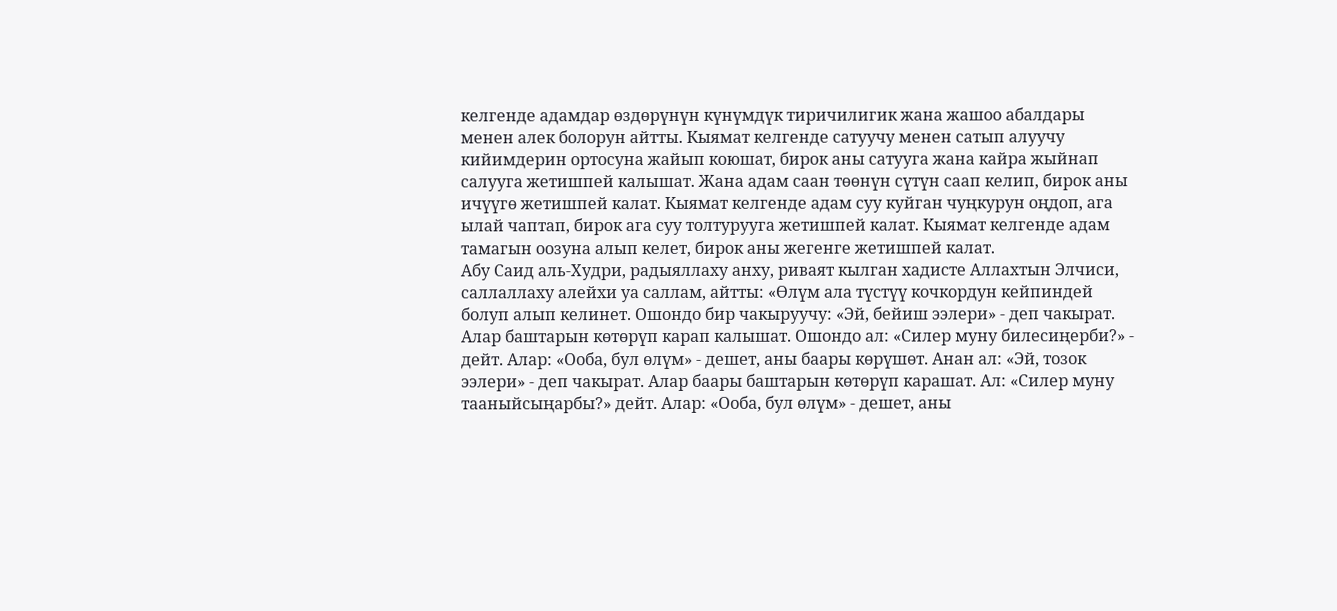келгенде адамдар өздөрүнүн күнүмдүк тиричилигик жана жашоо абалдары менен алек болорун айтты. Кыямат келгенде сатуучу менен сатып алуучу кийимдерин ортосуна жайып коюшат, бирок аны сатууга жана кайра жыйнап салууга жетишпей калышат. Жана адам саан төөнүн сүтүн саап келип, бирок аны ичүүгө жетишпей калат. Кыямат келгенде адам суу куйган чуңкурун оңдоп, ага ылай чаптап, бирок ага суу толтурууга жетишпей калат. Кыямат келгенде адам тамагын оозуна алып келет, бирок аны жегенге жетишпей калат.
Абу Саид аль-Худри, радыяллаху анху, риваят кылган хадисте Аллахтын Элчиси, саллаллаху алейхи уа саллам, айтты: «Өлүм ала түстүү кочкордун кейпиндей болуп алып келинет. Ошондо бир чакыруучу: «Эй, бейиш ээлери» - деп чакырат. Алар баштарын көтөрүп карап калышат. Ошондо ал: «Силер муну билесиңерби?» - дейт. Алар: «Ооба, бул өлүм» - дешет, аны баары көрүшөт. Анан ал: «Эй, тозок ээлери» - деп чакырат. Алар баары баштарын көтөрүп карашат. Ал: «Силер муну тааныйсыңарбы?» дейт. Алар: «Ооба, бул өлүм» - дешет, аны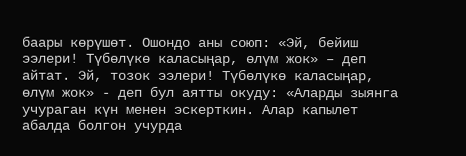баары көрүшөт. Ошондо аны союп: «Эй, бейиш ээлери! Түбөлүкө каласыңар, өлүм жок» – деп айтат. Эй, тозок ээлери! Түбөлүкө каласыңар, өлүм жок» - деп бул аятты окуду: «Аларды зыянга учураган күн менен эскерткин. Алар капылет абалда болгон учурда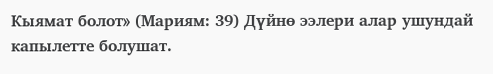Кыямат болот» (Мариям: 39) Дүйнө ээлери алар ушундай капылетте болушат.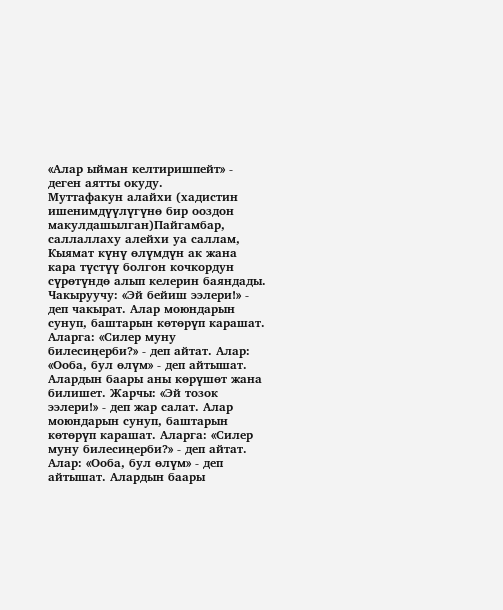«Алар ыйман келтиришпейт» - деген аятты окуду.
Муттафакун алайхи (хадистин ишенимдүүлүгүнө бир ооздон макулдашылган)Пайгамбар, саллаллаху алейхи уа саллам, Кыямат күнү өлүмдүн ак жана кара түстүү болгон кочкордун сүрөтүндө алып келерин баяндады. Чакыруучу: «Эй бейиш ээлери!» - деп чакырат. Алар моюндарын сунуп, баштарын көтөрүп карашат. Аларга: «Силер муну билесиңерби?» - деп айтат. Алар: «Ооба, бул өлүм» - деп айтышат. Алардын баары аны көрүшөт жана билишет. Жарчы: «Эй тозок ээлери!» - деп жар салат. Алар моюндарын сунуп, баштарын көтөрүп карашат. Аларга: «Силер муну билесиңерби?» - деп айтат. Алар: «Ооба, бул өлүм» - деп айтышат. Алардын баары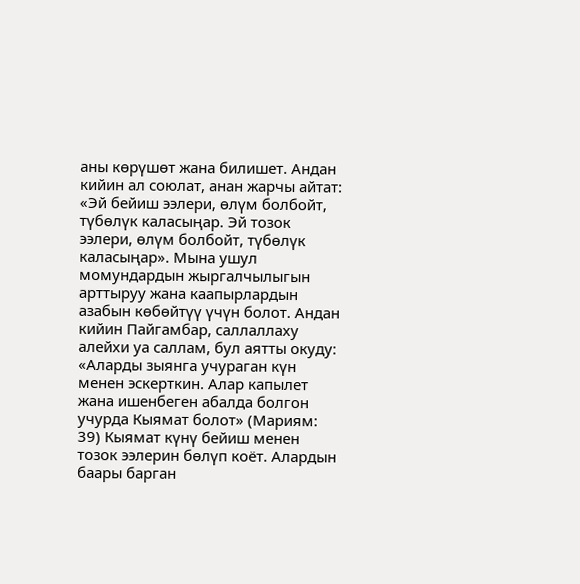аны көрүшөт жана билишет. Андан кийин ал союлат, анан жарчы айтат: «Эй бейиш ээлери, өлүм болбойт, түбөлүк каласыңар. Эй тозок ээлери, өлүм болбойт, түбөлүк каласыңар». Мына ушул момундардын жыргалчылыгын арттыруу жана каапырлардын азабын көбөйтүү үчүн болот. Андан кийин Пайгамбар, саллаллаху алейхи уа саллам, бул аятты окуду: «Аларды зыянга учураган күн менен эскерткин. Алар капылет жана ишенбеген абалда болгон учурда Кыямат болот» (Мариям: 39) Кыямат күнү бейиш менен тозок ээлерин бөлүп коёт. Алардын баары барган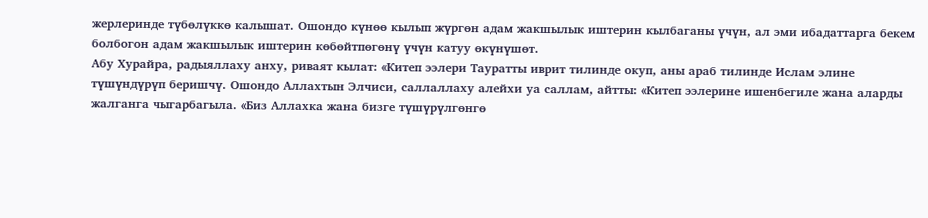жерлеринде түбөлүккө калышат. Ошондо күнөө кылып жүргөн адам жакшылык иштерин кылбаганы үчүн, ал эми ибадаттарга бекем болбогон адам жакшылык иштерин көбөйтпөгөнү үчүн катуу өкүнүшөт.
Абу Хурайра, радыяллаху анху, риваят кылат: «Китеп ээлери Тауратты иврит тилинде окуп, аны араб тилинде Ислам элине түшүндүрүп беришчү. Ошондо Аллахтын Элчиси, саллаллаху алейхи уа саллам, айтты: «Китеп ээлерине ишенбегиле жана аларды жалганга чыгарбагыла. «Биз Аллахка жана бизге түшүрүлгөнгө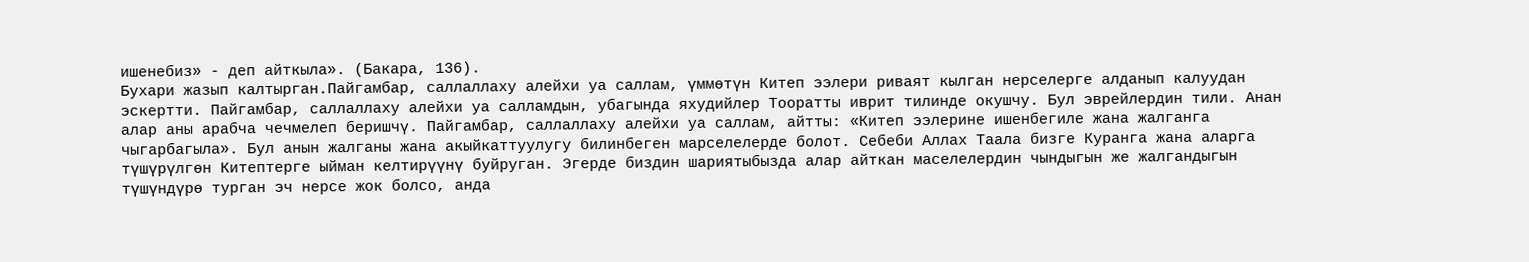ишенебиз» - деп айткыла». (Бакара, 136).
Бухари жазып калтырган.Пайгамбар, саллаллаху алейхи уа саллам, үммөтүн Китеп ээлери риваят кылган нерселерге алданып калуудан эскертти. Пайгамбар, саллаллаху алейхи уа салламдын, убагында яхудийлер Тооратты иврит тилинде окушчу. Бул эврейлердин тили. Анан алар аны арабча чечмелеп беришчү. Пайгамбар, саллаллаху алейхи уа саллам, айтты: «Китеп ээлерине ишенбегиле жана жалганга чыгарбагыла». Бул анын жалганы жана акыйкаттуулугу билинбеген марселелерде болот. Себеби Аллах Таала бизге Куранга жана аларга түшүрүлгөн Китептерге ыйман келтирүүнү буйруган. Эгерде биздин шариятыбызда алар айткан маселелердин чындыгын же жалгандыгын түшүндүрө турган эч нерсе жок болсо, анда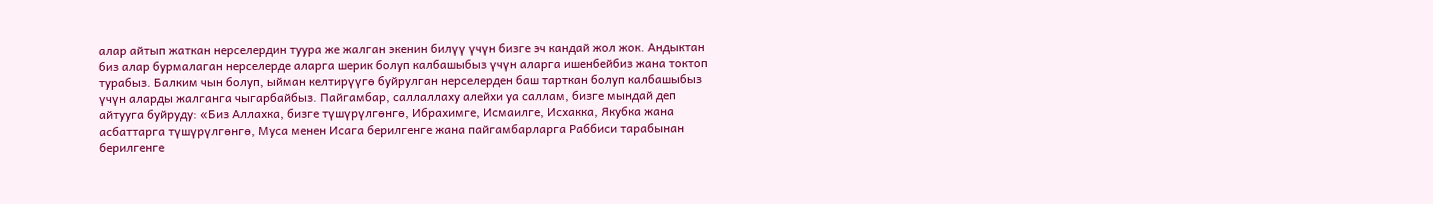алар айтып жаткан нерселердин туура же жалган экенин билүү үчүн бизге эч кандай жол жок. Андыктан биз алар бурмалаган нерселерде аларга шерик болуп калбашыбыз үчүн аларга ишенбейбиз жана токтоп турабыз. Балким чын болуп, ыйман келтирүүгө буйрулган нерселерден баш тарткан болуп калбашыбыз үчүн аларды жалганга чыгарбайбыз. Пайгамбар, саллаллаху алейхи уа саллам, бизге мындай деп айтууга буйруду: «Биз Аллахка, бизге түшүрүлгөнгө, Ибрахимге, Исмаилге, Исхакка, Якубка жана асбаттарга түшүрүлгөнгө, Муса менен Исага берилгенге жана пайгамбарларга Раббиси тарабынан берилгенге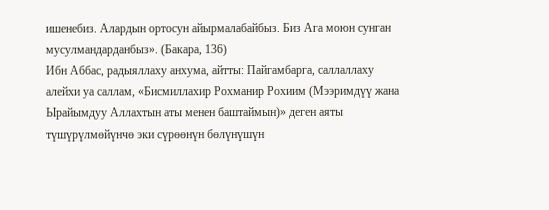ишенебиз. Алардын ортосун айырмалабайбыз. Биз Ага моюн сунган мусулмандарданбыз». (Бакара, 136)
Ибн Аббас, радыяллаху анхума, айтты: Пайгамбарга, саллаллаху алейхи уа саллам, «Бисмиллахир Рохманир Рохиим (Мээримдүү жана Ырайымдуу Аллахтын аты менен баштаймын)» деген аяты түшүрүлмөйүнчө эки сүрөөнүн бөлүнүшүн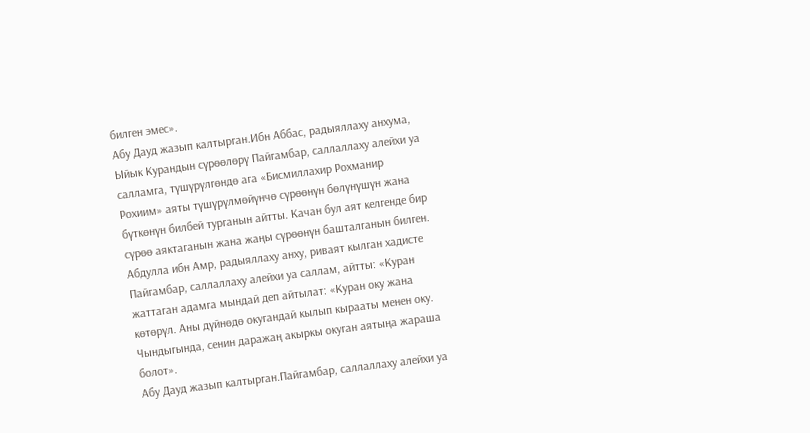билген эмес».
Абу Дауд жазып калтырган.Ибн Аббас, радыяллаху анхума, Ыйык Курандын сүрөөлөрү Пайгамбар, саллаллаху алейхи уа салламга, түшүрүлгөндө ага «Бисмиллахир Рохманир Рохиим» аяты түшүрүлмөйүнчө сүрөөнүн бөлүнүшүн жана бүткөнүн билбей турганын айтты. Качан бул аят келгенде бир сүрөө аяктаганын жана жаңы сүрөөнүн башталганын билген.
Абдулла ибн Амр, радыяллаху анху, риваят кылган хадисте Пайгамбар, саллаллаху алейхи уа саллам, айтты: «Куран жаттаган адамга мындай деп айтылат: «Куран оку жана көтөрүл. Аны дүйнөдө окугандай кылып кырааты менен оку. Чындыгында, сенин даражаң акыркы окуган аятыңа жараша болот».
Абу Дауд жазып калтырган.Пайгамбар, саллаллаху алейхи уа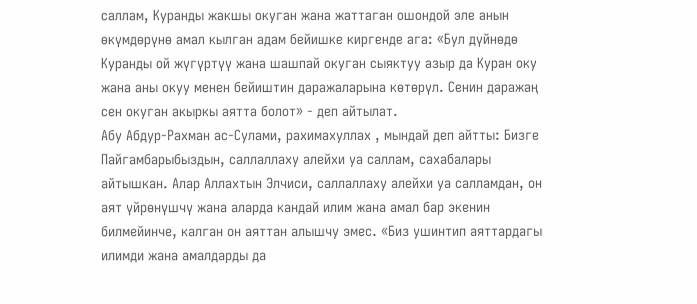саллам, Куранды жакшы окуган жана жаттаган ошондой эле анын өкүмдөрүнө амал кылган адам бейишке киргенде ага: «Бул дүйнөдө Куранды ой жүгүртүү жана шашпай окуган сыяктуу азыр да Куран оку жана аны окуу менен бейиштин даражаларына көтөрүл. Сенин даражаң сен окуган акыркы аятта болот» - деп айтылат.
Абу Абдур-Рахман ас-Сулами, рахимахуллах , мындай деп айтты: Бизге Пайгамбарыбыздын, саллаллаху алейхи уа саллам, сахабалары айтышкан. Алар Аллахтын Элчиси, саллаллаху алейхи уа салламдан, он аят үйрөнүшчү жана аларда кандай илим жана амал бар экенин билмейинче, калган он аяттан алышчу эмес. «Биз ушинтип аяттардагы илимди жана амалдарды да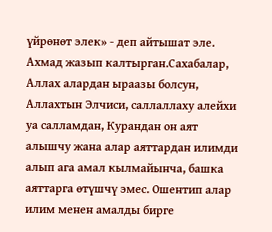үйрөнөт элек» - деп айтышат эле.
Ахмад жазып калтырган.Сахабалар, Аллах алардан ыраазы болсун, Аллахтын Элчиси, саллаллаху алейхи уа салламдан, Курандан он аят алышчу жана алар аяттардан илимди алып ага амал кылмайынча, башка аяттарга өтүшчү эмес. Ошентип алар илим менен амалды бирге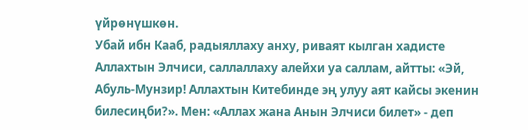үйрөнүшкөн.
Убай ибн Кааб, радыяллаху анху, риваят кылган хадисте Аллахтын Элчиси, саллаллаху алейхи уа саллам, айтты: «Эй, Абуль-Мунзир! Аллахтын Китебинде эң улуу аят кайсы экенин билесиңби?». Мен: «Аллах жана Анын Элчиси билет» - деп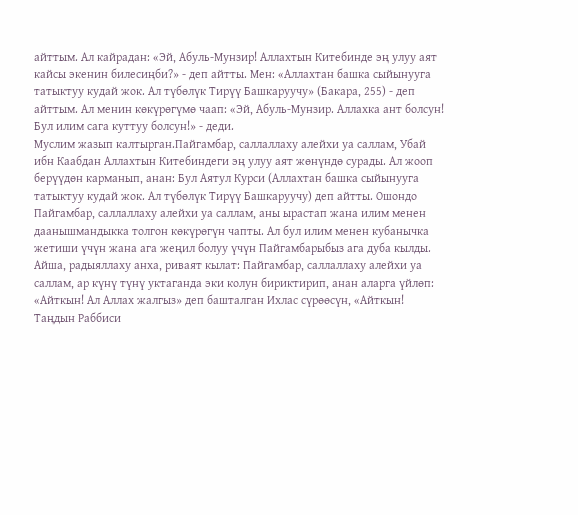айттым. Ал кайрадан: «Эй, Абуль-Мунзир! Аллахтын Китебинде эң улуу аят кайсы экенин билесиңби?» - деп айтты. Мен: «Аллахтан башка сыйынууга татыктуу кудай жок. Ал түбөлүк Тирүү Башкаруучу» (Бакара, 255) - деп айттым. Ал менин көкүрөгүмө чаап: «Эй, Абуль-Мунзир. Аллахка ант болсун! Бул илим сага куттуу болсун!» - деди.
Муслим жазып калтырган.Пайгамбар, саллаллаху алейхи уа саллам, Убай ибн Каабдан Аллахтын Китебиндеги эң улуу аят жөнүндө сурады. Ал жооп берүүдөн карманып, анан: Бул Аятул Курси (Аллахтан башка сыйынууга татыктуу кудай жок. Ал түбөлүк Тирүү Башкаруучу) деп айтты. Ошондо Пайгамбар, саллаллаху алейхи уа саллам, аны ырастап жана илим менен даанышмандыкка толгон көкүрөгүн чапты. Ал бул илим менен кубанычка жетиши үчүн жана ага жеңил болуу үчүн Пайгамбарыбыз ага дуба кылды.
Айша, радыяллаху анха, риваят кылат: Пайгамбар, саллаллаху алейхи уа саллам, ар күнү түнү уктаганда эки колун бириктирип, анан аларга үйлөп: «Айткын! Ал Аллах жалгыз» деп башталган Ихлас сүрөөсүн, «Айткын! Таңдын Раббиси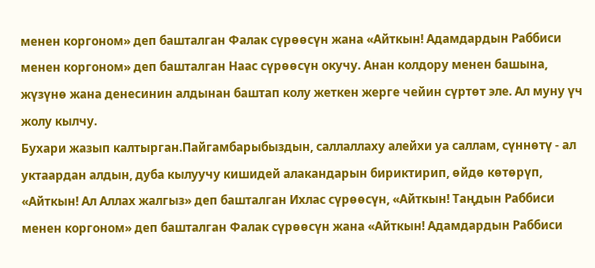менен коргоном» деп башталган Фалак сүрөөсүн жана «Айткын! Адамдардын Раббиси менен коргоном» деп башталган Наас сүрөөсүн окучу. Анан колдору менен башына, жүзүнө жана денесинин алдынан баштап колу жеткен жерге чейин сүртөт эле. Ал муну үч жолу кылчу.
Бухари жазып калтырган.Пайгамбарыбыздын, саллаллаху алейхи уа саллам, сүннөтү - ал уктаардан алдын, дуба кылуучу кишидей алакандарын бириктирип, өйдө көтөрүп, «Айткын! Ал Аллах жалгыз» деп башталган Ихлас сүрөөсүн, «Айткын! Таңдын Раббиси менен коргоном» деп башталган Фалак сүрөөсүн жана «Айткын! Адамдардын Раббиси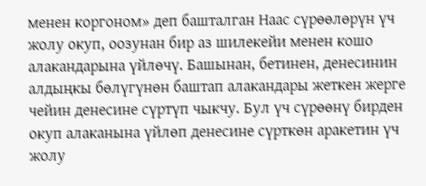менен коргоном» деп башталган Наас сүрөөлөрүн үч жолу окуп, оозунан бир аз шилекейи менен кошо алакандарына үйлөчү. Башынан, бетинен, денесинин алдыңкы бөлүгүнөн баштап алакандары жеткен жерге чейин денесине сүртүп чыкчу. Бул үч сүрөөнү бирден окуп алаканына үйлөп денесине сүрткөн аракетин үч жолу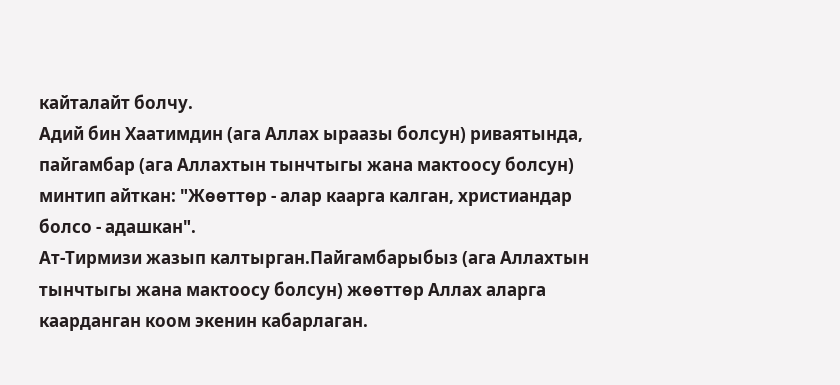кайталайт болчу.
Адий бин Хаатимдин (ага Аллах ыраазы болсун) риваятында, пайгамбар (ага Аллахтын тынчтыгы жана мактоосу болсун) минтип айткан: "Жөөттөр - алар каарга калган, христиандар болсо - адашкан".
Ат-Тирмизи жазып калтырган.Пайгамбарыбыз (ага Аллахтын тынчтыгы жана мактоосу болсун) жөөттөр Аллах аларга каарданган коом экенин кабарлаган.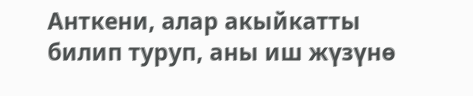Анткени, алар акыйкатты билип туруп, аны иш жүзүнө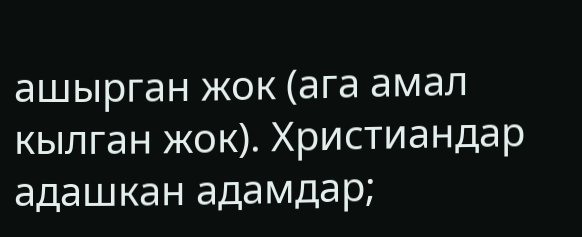ашырган жок (ага амал кылган жок). Христиандар адашкан адамдар;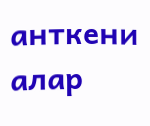анткени алар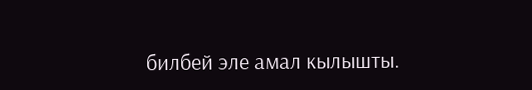билбей эле амал кылышты.